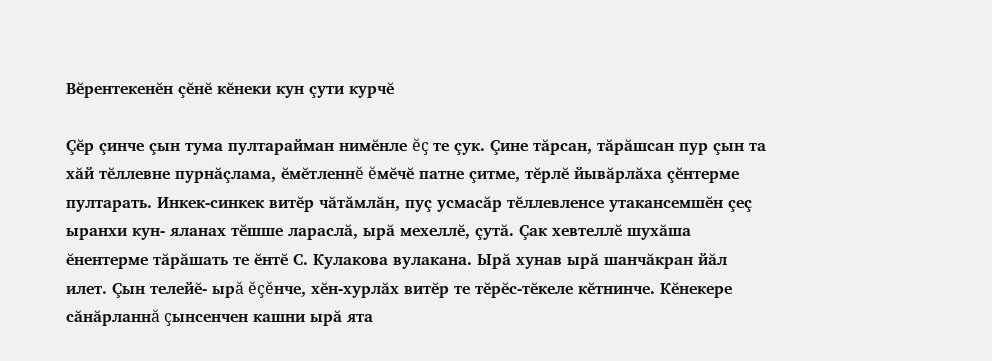Вĕрентекенĕн çĕнĕ кĕнеки кун çути курчĕ

Çĕр çинче çын тума пултарайман нимĕнле ĕç те çук. Çине тăрсан, тăрăшсан пур çын та хăй тĕллевне пурнăçлама, ĕмĕтленнĕ ĕмĕчĕ патне çитме, тĕрлĕ йывăрлăха çĕнтерме пултарать. Инкек-синкек витĕр чăтăмлăн, пуç усмасăр тĕллевленсе утакансемшĕн çеç ыранхи кун- яланах тĕшше лараслă, ырă мехеллĕ, çутă. Çак хевтеллĕ шухăша ĕнентерме тăрăшать те ĕнтĕ С. Кулакова вулакана. Ырă хунав ырă шанчăкран йăл илет. Çын телейĕ- ырă ĕçĕнче, хĕн-хурлăх витĕр те тĕрĕс-тĕкеле кĕтнинче. Кĕнекере сăнăрланнă çынсенчен кашни ырă ята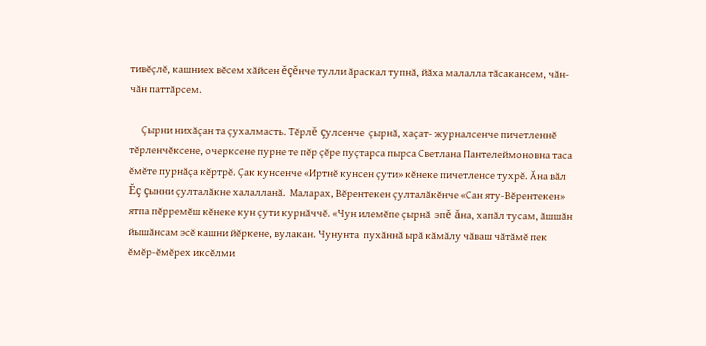тивĕçлĕ, кашниех вĕсем хăйсен ĕçĕнче тулли ăраскал тупнă, йăха малалла тăсакансем, чăн-чăн паттăрсем.

    Çырни нихăçан та çухалмасть. Тĕрлĕ çулсенче  çырнă, хаçат- журналсенче пичетленнĕ тĕрленчĕксене, очерксене пурне те пĕр çĕре пуçтарса пырса Светлана Пантелеймоновна таса ĕмĕте пурнăçа кĕртрĕ. Çак кунсенче «Иртнĕ кунсен çути» кĕнеке пичетленсе тухрĕ. Ăна вăл Ĕç çынни çулталăкне халалланă.  Маларах, Вĕрентекен çулталăкĕнче «Сан яту-Вĕрентекен» ятпа пĕрремĕш кĕнеке кун çути курнăччĕ. «Чун илемĕпе çырнă  эпĕ ăна, хапăл тусам, ăшшăн йышăнсам эсĕ кашни йĕркене, вулакан. Чунунта  пухăннă ырă кăмăлу чăваш чăтăмĕ пек ĕмĕр-ĕмĕрех иксĕлми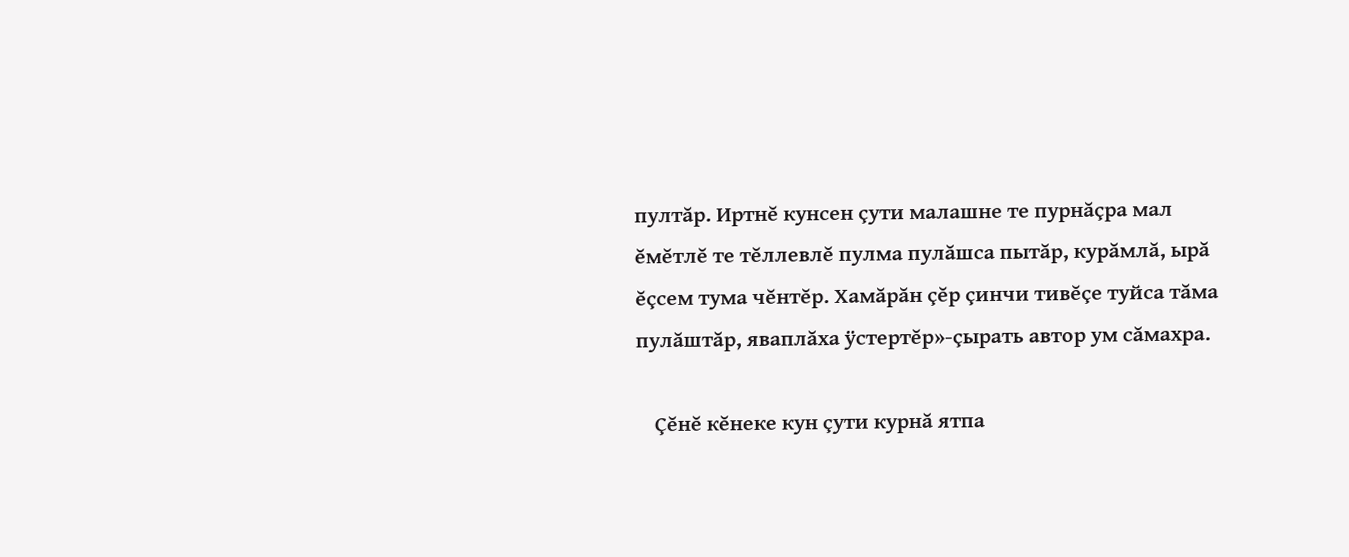пултăр. Иртнĕ кунсен çути малашне те пурнăçра мал ĕмĕтлĕ те тĕллевлĕ пулма пулăшса пытăр, курăмлă, ырă ĕçсем тума чĕнтĕр. Хамăрăн çĕр çинчи тивĕçе туйса тăма пулăштăр, яваплăха ÿстертĕр»-çырать автор ум сăмахра.

   Çĕнĕ кĕнеке кун çути курнă ятпа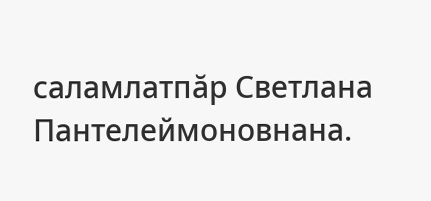саламлатпăр Светлана Пантелеймоновнана.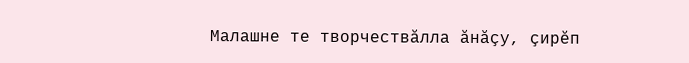Малашне те творчествăлла ăнăçу, çирĕп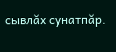сывлăх сунатпăр.